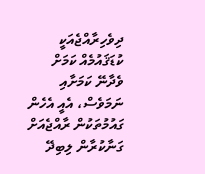ދިވެހިރާއްޖެއަކީ ކުޑަޤައުމެއް ކަމަށް ވެދާނޭ ކަމަށާއި ނަމަވެސް، އެއީ އެހެން ގައުމުތަކުން ރާއްޖެއަށް ގަނާކުރާން ލިބިދޭ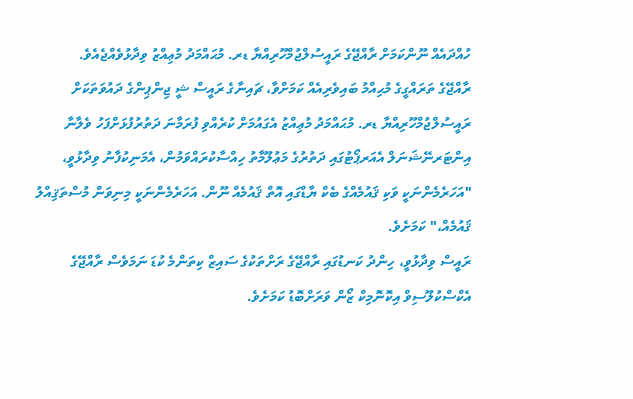ހުއްދައެއް ނޫންކަމަށް ރާއްޖޭގެ ރައީސުލްޖުމްހޫރިއްޔާ ޑރ. މުޙައްމަދު މުޢިއްޒު ވިދާޅުވެއްޖެއެވެ.
ރާއްޖޭގެ ތަރައްގީގެ މުޙިއްމު ބައިވެރިއެއް ކަމަށްވާ، ޗައިނާގެ ރައީސް ޝީ ޖިންޕިންގެ ދައުވަތަކަށް ރައީސުލްޖުމްހޫރިއްޔާ ޑރ. މުޙައްމަދު މުޢިއްޒު އެގައުމަށް ކުރެއްވި ފުރަމާނަ ދަތުރުފުޅަށްފަހު ވެލާނާ އިންޓަރނޭޝަނަލް އެއަރޕޯޓުގައި ދަތުރުގެ މަޢުލޫމާތު ހިއްސާކުރައްވަމުން، އެމަނިކުފާނު ވިދާޅުވީ، "އަހަރެމެންނަކީ ވަކި ޤައުމެއްގެ ބެކް ޔާޑްގައި އޮތް ޤައުމެއް ނޫން. އަހަރެމެންނަކީ މިނިވަން މުސްތަޤިއްލު ޤައުމެއް،" ކަމަށެވެ.
ރައީސް ވިދާޅުވީ، ހިންދު ކަނޑުގައި ރާއްޖޭގެ ރަށްތަކުގެ ސައިޒް ކިތަންމެ ކުޑަ ނަމަވެސް ރާއްޖޭގެ އެކްސްކުލޫސިވް އިކޮނޮމިކް ޒޯން ވަރަށްބޮޑު ކަމަށެވެ.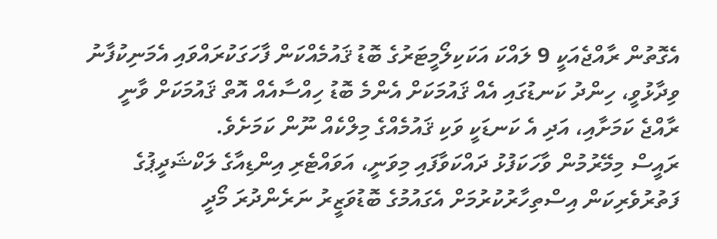އެގޮތުން ރާއްޖެއަކީ 9 ލައްކަ އަކަކިލޯމީޓަރުގެ ބޮޑު ޤައުމެއްކަން ފާހަގަކުރައްވައި އެމަނިކުފާނު ވިދާޅުވީ، ހިންދު ކަނޑުގައި އެއް ޤައުމަކަށް އެންމެ ބޮޑު ހިއްސާއެއް އޮތް ޤައުމަކަށް ވާނީ ރާއްޖެ ކަމަށާއި، އަދި އެ ކަނޑަކީ ވަކި ޤައުމެއްގެ މިލްކެއް ނޫން ކަމަށެވެ.
ރައީސް މިމޭރުމުން ވާހަކަފުޅު ދައްކަވާފައި މިވަނީ، އަވައްޓެރި އިންޑިއާގެ ލަކްޝަދީޕުގެ ފަތުރުވެރިކަން އިސްތިހާރުކުރުމަށް އެގައުމުގެ ބޮޑުވަޒީރު ނަރެންދުރަ މޯދީ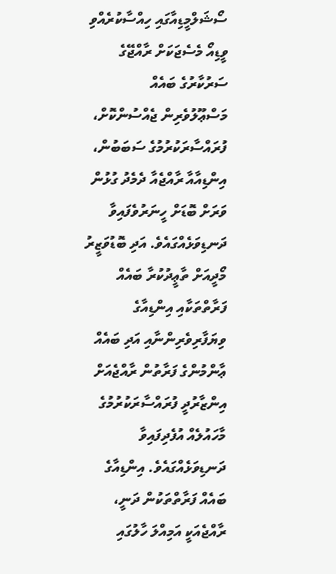ސޯޝަލްމީޑިއާގައި ހިއްސާކުރެއްވި ވީޑިއޯ މެސެޖަކަށް ރާއްޖޭގެ ސަރުކާރުގެ ބައެއް މަސްޢޫލުވެރިން ޖެއްސުންކޮށް، ފުރައްސާރަކުރުމުގެ ސަބަބުން، އިންޑިއާއާ ރާއްޖެއާ ދެމެދު ގުޅުން ވަރަށް ބޮޑަށް ހީނަރުވެފައިވާ ދަނޑިވަޅެއްގައެވެ. އަދި ބޮޑުވަޒީރު މޯދީއަށް ތާޢީދުކުރާ ބައެއް ފަރާތްތަކާއި އިންޑިއާގެ ވިޔަފާރިވެރިންނާއި އަދި ބައެއް ޢާންމުންގެ ފަރާތުން ރާއްޖެއަށް އިންޒާރުދީ ފުރައްސާރަކުރުމުގެ މާހައުލެއް އުފެދިފައިވާ ދަނޑިވަޅެއްގައެވެ. އިންޑިއާގެ ބައެއް ފަރާތްތަކުން ދަނީ، ރާއްޖެއަކީ އަމިއްލަ ހާލުގައި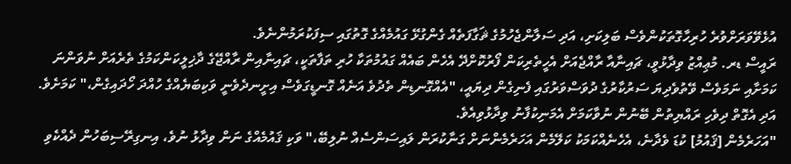އުޅެވޭވަރަށްވުރެ ހުރިހާގޮތަކުންވެސް ބަލިކަށި، އަދި ސަލާންޖެހުމުގެ ޘަގާފަތެއް ގެންގުޅޭ ގައުމެއްގެ ގޮތުގައި ސިފަކުރަމުންނެވެ.
ރައީސް ޑރ. މުޢިއްޒު ވިދާޅުވީ، ޗައިނާއާ ރާއްޖެއަށް އެހީތެރިކަން ފޯރުކޮށްދޭ އެހެން ބައެއް ގައުމުތަކާ ހުރި ތަފާތަކީ، ޗައިނާއިން ރާއްޖޭގެ ދާޚިލީކަންކަމުގެ ތެރެއަށް ނުވަންނަ ކަމަށާއި ނަމަވެސް ވޭތުވެދިޔަ ސަރުކާރުގެ ދުވަސްވަރުގައި ފެނިގެން ދިޔައީ، "އެއްގޮނޑިން ތެދުވެ އަނެއް ގޮނޑީގަވެސް އިށީނދެވެނީ ވަކިބަޔެއްގެ ހުއްދަ ހޯދައިގެން،" ކަމަށެވެ. އަދި އެގޮތް ދިވެހި ރައްޔިތުން ބޭނުން ނުވާކަމަށް އެމަނިކުފާނު ވިދާޅުވިއެވެ.
"އަހަރެމެން [ޤައުމު] ކުޑަ ވެދާނެ، އެހެނެއްކަމަކު ކަލޭމެން އަހަރެމެންނަށް ގަނާކުރަން ލައިސަންސެއް ނުލިބޭ،" ވަކި ޤައުމެއްގެ ނަން ވިދާޅު ނުވެ، އިނގިރޭސިބަހުން ދެއްކެވި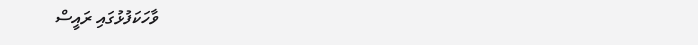ވާހަކަފުޅުގައި ރައީސް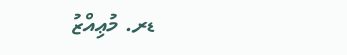ޑރ. މުޢިއްޒު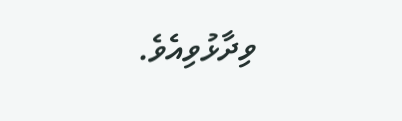ވިދާޅުވިއެވެ.